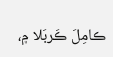ڪامِلَ ڪَربَلا ۾،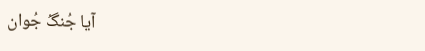آيا جُنگُ جُوان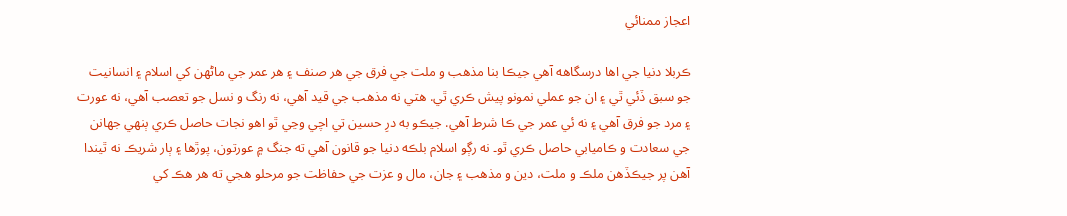اعجاز ممنائي

ڪربلا دنيا جي اها درسگاهه آهي جيڪا بنا مذهب و ملت جي فرق جي هر صنف ۽ هر عمر جي ماڻهن کي اسلام ۽ انسانيت جو سبق ڏئي ٿي ۽ ان جو عملي نمونو پيش ڪري ٿي. هتي نه مذهب جي قيد آهي، نه رنگ و نسل جو تعصب آهي، نه عورت ۽ مرد جو فرق آهي ۽ نه ئي عمر جي ڪا شرط آهي. جيڪو به درِ حسين تي اچي وڃي ٿو اهو نجات حاصل ڪري ٻنهي جهانن جي سعادت و ڪاميابي حاصل ڪري ٿو۔ نه رڳو اسلام بلڪه دنيا جو قانون آهي ته جنگ ۾ عورتون، پوڙها ۽ ٻار شريڪ نه ٿيندا آهن پر جيڪڏهن ملڪ و ملت، دين و مذهب ۽ جان، مال و عزت جي حفاظت جو مرحلو هجي ته هر هڪ کي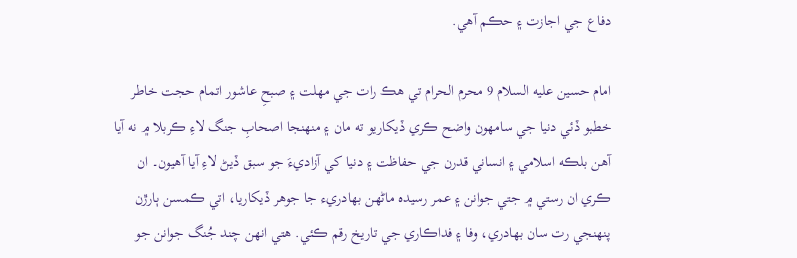دفاع جي اجازت ۽ حڪم آهي.

امام حسين عليه السلام 9 محرم الحرام تي هڪ رات جي مهلت ۽ صبحِ عاشور اتمام حجت خاطر خطبو ڏئي دنيا جي سامهون واضح ڪري ڏيکاريو ته مان ۽ منهنجا اصحابِ جنگ لاءِ ڪربلا ۾ نه آيا آهن بلڪه اسلامي ۽ انساني قدرن جي حفاظت ۽ دنيا کي آزاديءَ جو سبق ڏيڻ لاءِ آيا آهيون۔ ان ڪري ان رستي ۾ جتي جوانن ۽ عمر رسيده ماڻهن بهادريء جا جوهر ڏيکاريا، اتي ڪمسن ٻارڙن پنهنجي رت سان بهادري، وفا ۽ فداڪاري جي تاريخ رقم ڪئي. هتي انهن چند جُنگ جوانن جو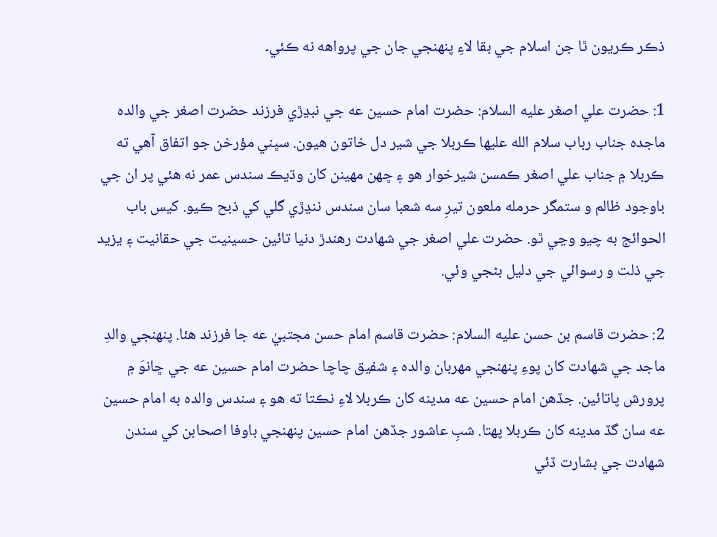ذڪر ڪريون ٿا جن اسلام جي بقا لاءِ پنهنجي جان جي پرواهه نه ڪئي۔

1: حضرت علي اصغر عليه السلام: حضرت امام حسين عه جي نبڍڙي فرزند حضرت اصغر جي والدہ ماجدہ جناب رباب سلام الله عليها ڪربلا جي شير دل خاتون هيون. سڀني مؤرخن جو اتفاق آهي ته ڪربلا ۾ جناب علي اصغر ڪمسن شيرخوار هو ۽ ڇهن مهينن کان وڌيڪ سندس عمر نه هئي پر ان جي باوجود ظالم و ستمگر حرمله ملعون تيرِ سه شعبا سان سندس ننڍڙي گلي کي ذبح ڪيو. کيس باب الحوائج به چيو وڃي ٿو. حضرت علي اصغر جي شهادت رهندڙ دنيا تائين حسينيت جي حقانيت ۽ يزيد جي ذلت و رسوائي جي دليل بڻجي وئي.

2: حضرت قاسم بن حسن عليه السلام: حضرت قاسم امام حسن مجتبيٰ عه جا فرزند هئا. پنهنجي والدِ ماجد جي شهادت کان پوءِ پنهنجي مهربان والدہ ۽ شفيق چاچا حضرت امام حسين عه جي ڇانوَ ۾ پرورش پاتائين. جڏهن امام حسين عه مدينه کان ڪربلا لاءِ نڪتا ته هو ۽ سندس والدہ به امام حسين عه سان گڏ مدينه کان ڪربلا پهتا. شبِ عاشور جڏهن امام حسين پنهنجي باوفا اصحابن کي سندن شهادت جي بشارت ڏئي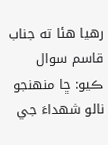رهيا هئا ته جناب قاسم سوال ڪيو: ڇا منهنجو نالو شهداءَ جي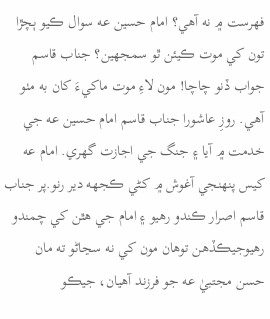فهرست ۾ نه آهي؟ امام حسين عه سوال ڪيو ٻچڙا تون کي موت ڪيئن ٿو سمجهين؟ جناب قاسم جواب ڏنو چاچا! مون لاءِ موت ماکيءَ کان به مٺو آهي. روزِ عاشورا جناب قاسم امام حسين عه جي خدمت ۾ آيا ۽ جنگ جي اجازت گهري. امام عه کيس پنهنجي آغوش ۾ کڻي ڪجهه دير رنو.پر جناب قاسم اصرار ڪندو رهيو ۽ امام جي هٿن کي چمندو رهيوجيڪڏهن توهان مون کي نه سڃاڻو ته مان حسن مجتبيٰ عه جو فرزند آهيان، جيڪو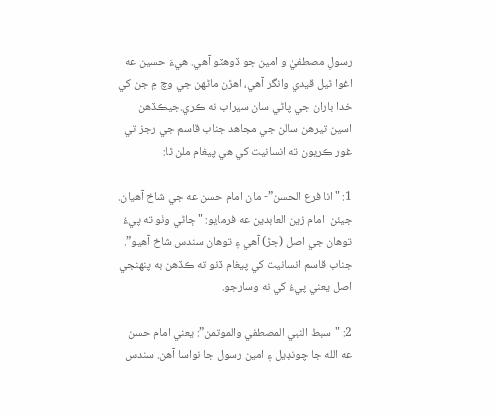رسولِ مصطفيٰ و امين جو ڏوهٽو آهي. هيءَ حسين عه اغوا ٿيل قيدي وانگر آهي، اهڙن ماڻهن جي وچ ۾ جن کي خدا باران جي پاڻي سان سيراب نه ڪري.جيڪڏهن اسين تيرهن سالن جي مجاهد جناب قاسم جي رجز تي غور ڪريون ته انسانيت کي هي پيغام ملن ٿا:

1: "انا فرع الحسن”- مان امام حسن عه جي شاخ آهيان. جيئن  امام زين العابدين عه فرمايو: "ڄاڻي وٺو ته پيءُ توهان جي اصل (جڙ) آهي ۽ توهان سندس شاخ آهيو”. جناب قاسم انسانيت کي پيغام ڏنو ته ڪڏهن به پنهنجي اصل يعني پيءُ کي نه وسارجو.

2: "سبط النبي المصطفي والموتمن”: يعني امام حسن عه الله جا چونڊيل ۽ امين رسول جا نواسا آهن. سندس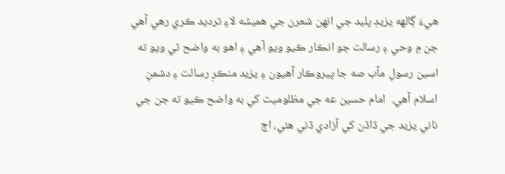هيءَ ڳالهه يزيدِ پليد جي انهن شعرن جي هميشه لاءِ ترديد ڪري رهي آهي جن ۾ وحي ۽ رسالت جو انڪار ڪيو ويو آهي ۽ اهو به واضح ٿي ويو ته اسين رسولِ مآب صه جا پيروڪار آهيون ۽ يزيد منڪرِ رسالت ۽ دشمنِ اسلام آهي.  امام حسين عه جي مظلوميت کي به واضح ڪيو ته جن جي ناني يزيد جي ڏاڏن کي آزادي ڏني هئي، اڄ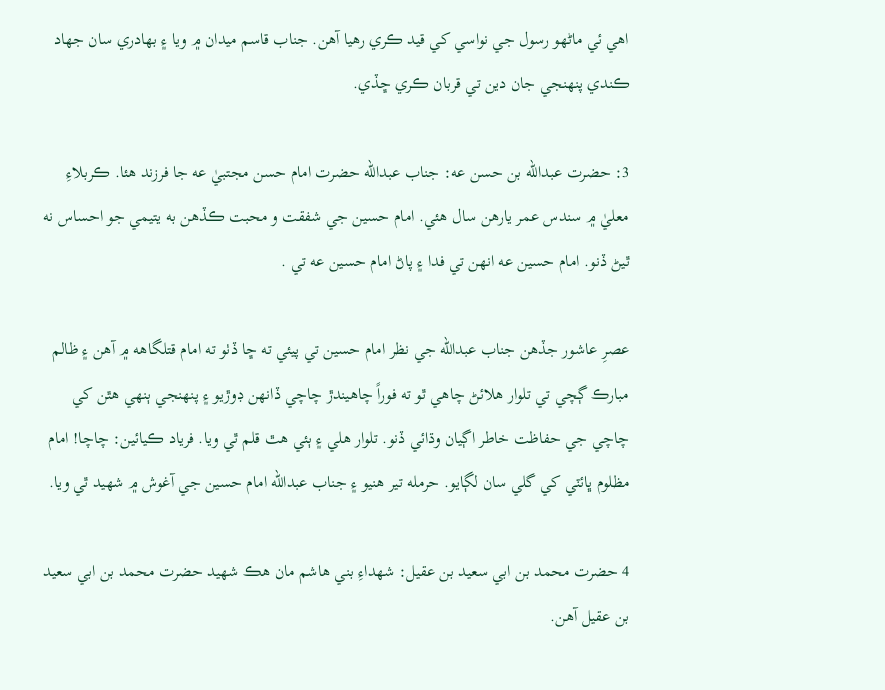اهي ئي ماڻهو رسول جي نواسي کي قيد ڪري رهيا آهن. جناب قاسم ميدان ۾ ويا ۽ بهادري سان جهاد ڪندي پنهنجي جان دين تي قربان ڪري ڇڏي.

3: حضرت عبدالله بن حسن عه: جناب عبدالله حضرت امام حسن مجتبيٰ عه جا فرزند هئا. ڪربلاءِ معليٰ ۾ سندس عمر يارهن سال هئي. امام حسين جي شفقت و محبت ڪڏهن به يتيمي جو احساس نه ٿيڻ ڏنو. امام حسين عه انهن تي فدا ۽ پاڻ امام حسين عه تي .

عصرِ عاشور جڏهن جناب عبدالله جي نظر امام حسين تي پيئي ته ڇا ڏٺو ته امام قتلگاهه ۾ آهن ۽ ظالم مبارڪ ڳچي تي تلوار هلائڻ چاهي ٿو ته فوراً چاهيندڙ چاچي ڏانهن ڊوڙيو ۽ پنهنجي ٻنهي هٿن کي چاچي جي حفاظت خاطر اڳيان وڌائي ڏنو. تلوار هلي ۽ ٻئي هٿ قلم ٿي ويا. فرياد ڪيائين: چاچا! امام مظلوم ڀائٽي کي گلي سان لڳايو. حرمله تير هنيو ۽ جناب عبدالله امام حسين جي آغوش ۾ شهيد ٿي ويا.

4 حضرت محمد بن ابي سعيد بن عقيل: شهداءِ بني هاشم مان هڪ شهيد حضرت محمد بن ابي سعيد بن عقيل آهن.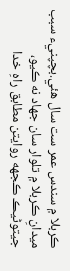ڪربلا ۾ سندس عمر ست سال هئي.بچپنيء سبب ميدانِ ڪربلا ۾ تلوار سان جهاد نه ڪيو، جيتوڻيڪ ڪجهه روايتن مطابق راهِ خدا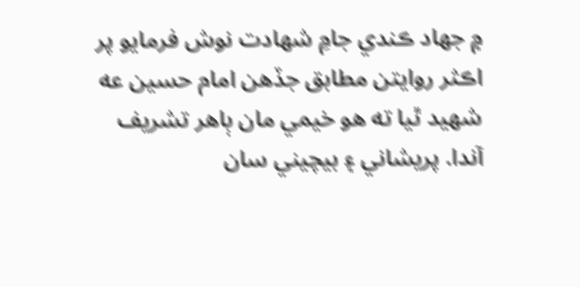۾ جهاد ڪندي جامِ شهادت نوش فرمايو پر اڪثر روايتن مطابق جڏهن امام حسين عه شهيد ٿيا ته هو خيمي مان ٻاهر تشريف آندا. پريشاني ۽ بيچيني سان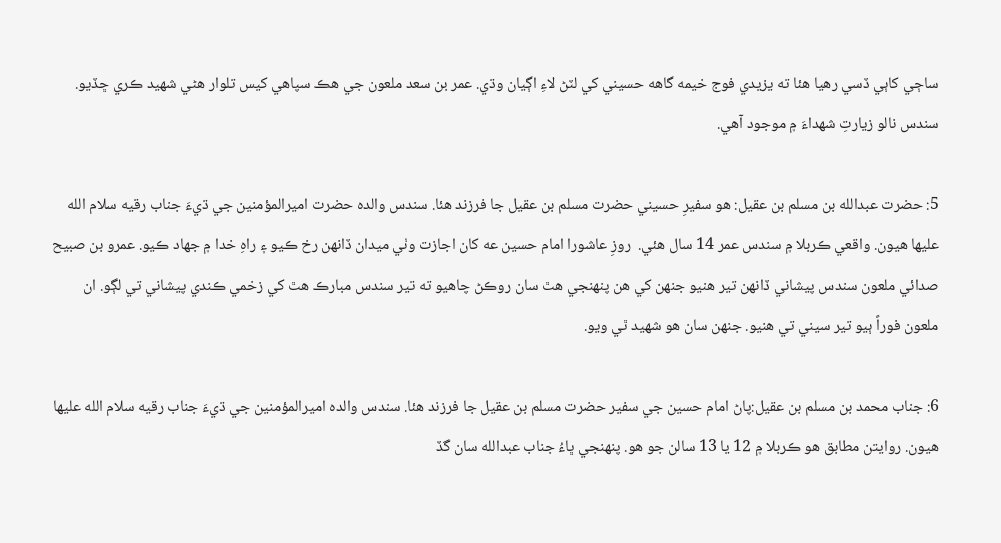ساڄي کاٻي ڏسي رهيا هئا ته يزيدي فوج خيمه گاهه حسيني کي لٽڻ لاءِ اڳيان وڌي. عمر بن سعد ملعون جي هڪ سپاهي کيس تلوار هڻي شهيد ڪري ڇڏيو. سندس نالو زيارتِ شهداءَ ۾ موجود آهي.

5: حضرت عبدالله بن مسلم بن عقيل: هو سفيرِ حسيني حضرت مسلم بن عقيل جا فرزند هئا. سندس والدہ حضرت اميرالمؤمنين جي ڌيءَ جناب رقيه سلام الله عليها هيون. واقعي ڪربلا ۾ سندس عمر 14 سال هئي.  روزِ عاشورا امام حسين عه کان اجازت وٺي ميدان ڏانهن رخ ڪيو ۽ راهِ خدا ۾ جهاد ڪيو. عمرو بن صبيح صدائي ملعون سندس پيشاني ڏانهن تير هنيو جنهن کي هن پنهنجي هٿ سان روڪڻ چاهيو ته تير سندس مبارڪ هٿ کي زخمي ڪندي پيشاني تي لڳو. ان ملعون فوراً ٻيو تير سيني تي هنيو. جنهن سان هو شهيد ٿي ويو.

6: جناب محمد بن مسلم بن عقيل:پاڻ امام حسين جي سفير حضرت مسلم بن عقيل جا فرزند هئا. سندس والدہ اميرالمؤمنين جي ڌيءَ جناب رقيه سلام الله عليها هيون. روايتن مطابق هو ڪربلا ۾ 12 يا 13 سالن جو هو. پنهنجي ڀاءُ جناب عبدالله سان گڏ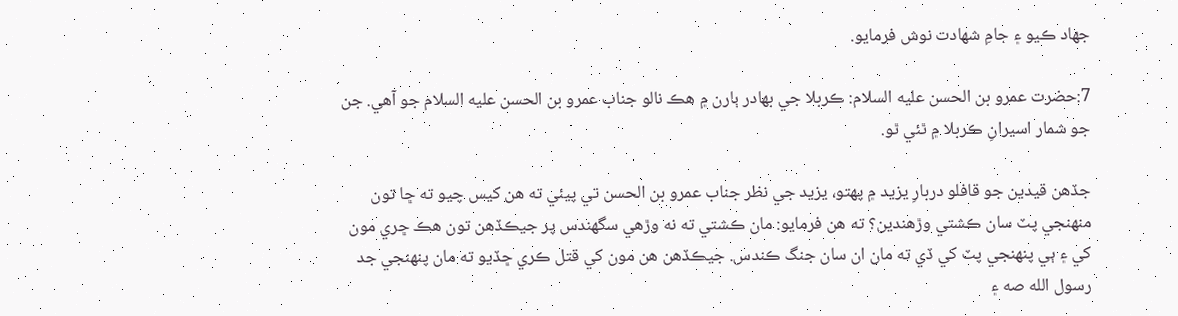جهاد ڪيو ۽ جامِ شهادت نوش فرمايو.

7:حضرت عمرو بن الحسن عليه السلام: ڪربلا جي بهادر ٻارن ۾ هڪ نالو جناب عمرو بن الحسن عليه السلام جو آهي. جن جو شمار اسيرانِ ڪربلا ۾ ٿئي ٿو.

جڏهن قيدين جو قافلو دربارِ يزيد ۾ پهتو، يزيد جي نظر جناب عمرو بن الحسن تي پيئي ته هن کيس چيو ته ڇا تون منهنجي پٽ سان ڪشتي وڙهندين؟ ته هن فرمايو: مان ڪشتي ته نه وڙهي سگهندس پر جيڪڏهن تون هڪ ڇري مون کي ۽ ٻي پنهنجي پٽ کي ڏي ته مان ان سان جنگ ڪندس. جيڪڏهن هن مون کي قتل ڪري ڇڏيو ته مان پنهنجي جد رسول الله صه ۽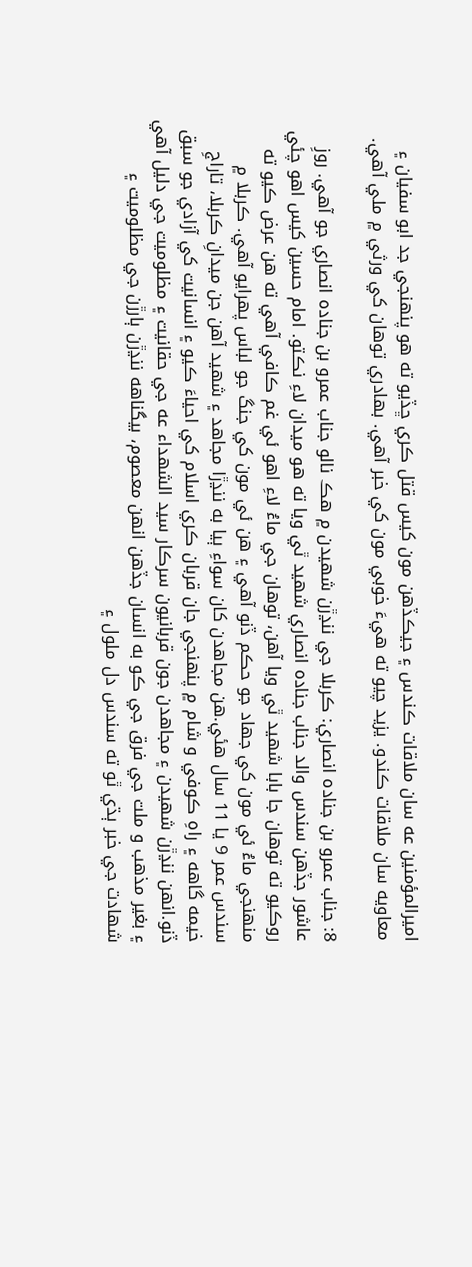اميرالمؤمنين عه سان ملاقات ڪندس ۽ جيڪڏهن مون کيس قتل ڪري ڇڏيو ته هو پنهنجي جد ابو سفيان ۽ معاويه سان ملاقات ڪندو. يزيد چيو ته هيءَ خوبي مون کي خبر آهي. بهادري توهان کي ورثي ۾ ملي آهي.

8: جناب عمرو بن جناده انصاري: ڪربلا جي ننڍڙن شهيدن ۾ هڪ نالو جناب عمرو بن جناده انصاري جو آهي. روزِ عاشور جڏهن سندس والد جناب جناده انصاري شهيد ٿي ويا ته هو ميدان لاءِ نڪتو. امام حسين کيس اهو چئي روڪيو ته توهان جا بابا شهيد ٿي ويا آهن، توهان جي ماءُ لاءِ اهو ئي غم ڪافي آهي ته هن عرض ڪيو ته منهنجي ماءُ ئي مون کي جهاد جو حڪم ڏنو آهي ۽ هن ئي مون کي جنگ جو لباس پهرايو آهي. ڪربلا ۾ سندس عمر 9 يا 11 سال هئي.هن مجاهدن کان سواءِ ٻيا به ننڍڙا مجاهد ۽ شهيد آهن جن ميدانِ ڪربلا، تاراجِ خيمه گاهه ۽ راهِ ڪوفي و شام ۾ پنهنجي جان قربان ڪري اسلام کي احياءَ ڪيو ۽ انسانيت کي آزادي جو سبق ڏنو.انهن ننڍڙن شهيدن ۽ مجاهدن جون قربانيون سرڪار سيد الشهداء عه جي حقانيت ۽ مظلوميت جي دليل آهي ۽ بغير مذهب و ملت جي فرق جي ڪو به انسان جڏهن انهن معصوم، بيگناهه ننڍڙن ٻارڙن جي مظلوميت ۽ شهادت جي خبر ٻڌي ٿو ته سندس دل ملول ۽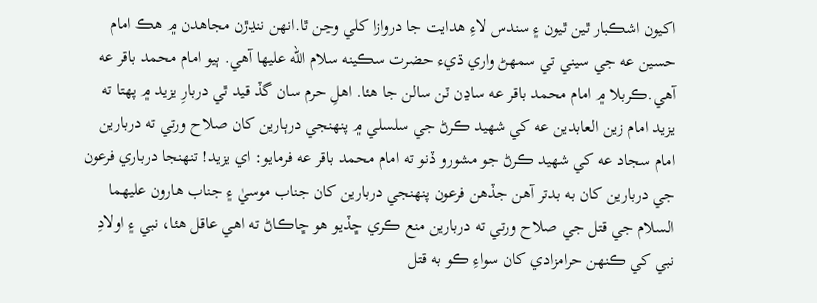اکيون اشڪبار ٿين ٿيون ۽ سندس لاءِ هدايت جا دروازا کلي وڃن ٿا.انهن ننڍڙن مجاهدن ۾ هڪ امام حسين عه جي سيني تي سمهڻ واري ڌيء حضرت سڪينه سلام الله عليها آهي. ٻيو امام محمد باقر عه آهي.ڪربلا ۾ امام محمد باقر عه ساڍن ٽن سالن جا هئا. اهلِ حرم سان گڏ قيد ٿي دربارِ يزيد ۾ پهتا ته يزيد امام زين العابدين عه کي شهيد ڪرڻ جي سلسلي ۾ پنهنجي درٻارين کان صلاح ورتي ته دربارين امام سجاد عه کي شهيد ڪرڻ جو مشورو ڏنو ته امام محمد باقر عه فرمايو: اي يزيد! تنهنجا درباري فرعون جي دربارين کان به بدتر آهن جڏهن فرعون پنهنجي دربارين کان جناب موسيٰ ۽ جناب هارون عليهما السلام جي قتل جي صلاح ورتي ته دربارين منع ڪري ڇڏيو هو ڇاڪاڻ ته اهي عاقل هئا، نبي ۽ اولادِ نبي کي ڪنهن حرامزادي کان سواءِ ڪو به قتل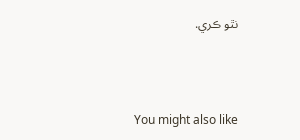نٿو ڪري.



You might also like